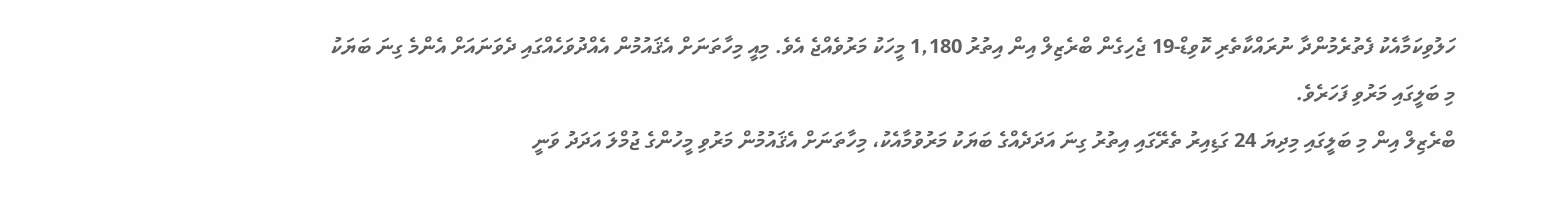ހަލުވިކަމާއެކު ފެތުރެމުންދާ ނުރައްކާތެރި ކޮވިޑް-19 ޖެހިގެން ބްރެޒިލް އިން އިތުރު 1,180 މީހަކު މަރުވެއްޖެ އެވެ. މިއީ މިހާތަނަށް އެޤައުމުން އެއްދުވަހެއްގައި ދެވަނައަށް އެންމެ ގިނަ ބަޔަކު މި ބަލީގައި މަރުވި ފަހަރެވެ.
ބްރެޒިލް އިން މި ބަލީގައި މިދިޔަ 24 ގަޑިއިރު ތެރޭގައި އިތުރު ގިނަ އަދަދެއްގެ ބަޔަކު މަރުވުމާއެކު، މިހާތަނަށް އެޤައުމުން މަރުވި މީހުންގެ ޖުމްލަ އަދަދު ވަނީ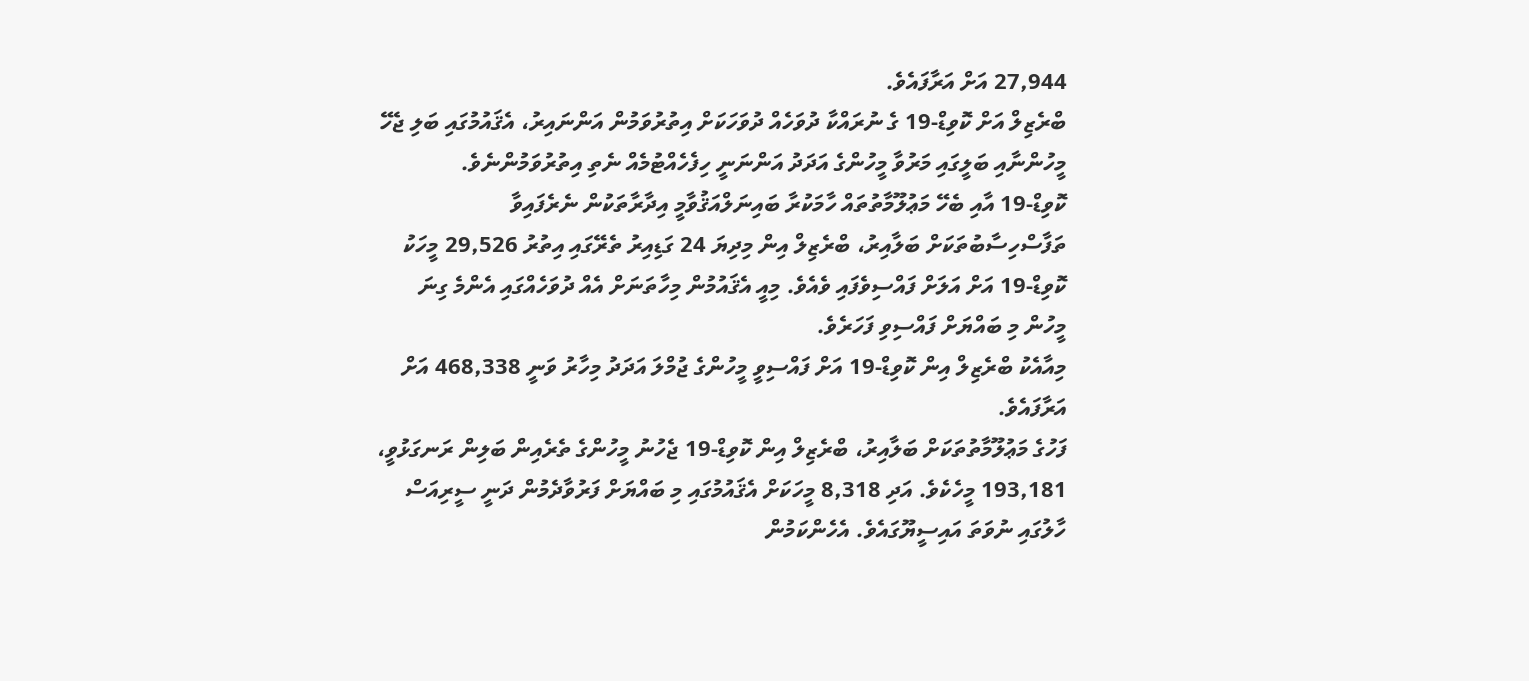27,944 އަށް އަރާފައެވެ.
ބްރެޒިލް އަށް ކޮވިޑް-19 ގެ ނުރައްކާ ދުވަހެއް ދުވަހަކަށް އިތުރުވަމުން އަންނައިރު، އެޤައުމުގައި ބަލި ޖެހޭ މީހުންނާއި ބަލީގައި މަރުވާ މީހުންގެ އަދަދު އަންނަނީ ހިފެހެއްޓުމެއް ނެތި އިތުރުވަމުންނެވެ.
ކޮވިޑް-19 އާއި ބެހޭ މަޢުލޫމާތުތައް ހާމަކުރާ ބައިނަލްއަޤުވާމީ އިދާރާތަކުން ނެރެފައިވާ ތަފާސްހިސާބުތަކަށް ބަލާއިރު، ބްރެޒިލް އިން މިދިޔަ 24 ގަޑިއިރު ތެރޭގައި އިތުރު 29,526 މީހަކު ކޮވިޑް-19 އަށް އަލަށް ފައްސިވެފައި ވެއެވެ. މިއީ އެޤައުމުން މިހާތަނަށް އެއް ދުވަހެއްގައި އެންމެ ގިނަ މީހުން މި ބައްޔަށް ފައްސިވި ފަހަރެވެ.
މިއާއެކު ބްރެޒިލް އިން ކޮވިޑް-19 އަށް ފައްސިވީ މީހުންގެ ޖުމްލަ އަދަދު މިހާރު ވަނީ 468,338 އަށް އަރާފައެވެ.
ފަހުގެ މަޢުލޫމާތުތަކަށް ބަލާއިރު، ބްރެޒިލް އިން ކޮވިޑް-19 ޖެހުނު މީހުންގެ ތެރެއިން ބަލިން ރަނގަޅުވީ، 193,181 މީހެކެވެ. އަދި 8,318 މީހަކަށް އެޤައުމުގައި މި ބައްޔަށް ފަރުވާދެމުން ދަނީ ސީރިއަސް ހާލުގައި ނުވަތަ އައިސީޔޫގައެވެ. އެހެންކަމުން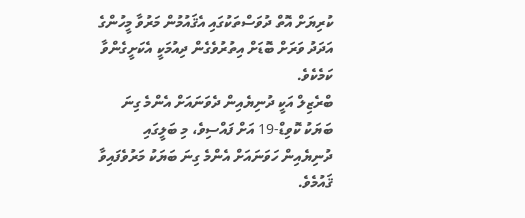ކުރިޔަށް އޮތް ދުވަސްތަކުގައި އެޤައުމުން މަރުވާ މީހުންގެ އަދަދު ވަރަށް ބޮޑަށް އިތުރުވެގެން ދިއުމަކީ އެކަށީގެންވާ ކަމެކެވެ.
ބްރެޒިލް އަކީ ދުނިޔެއިން ދެވަނައަށް އެންމެ ގިނަ ބަޔަކު ކޮވިޑް-19 އަށް ފައްސިވެ، މި ބަލީގައި ދުނިޔެއިން ހަވަނައަށް އެންމެ ގިނަ ބަޔަކު މަރުވެފައިވާ ޤައުމެވެ.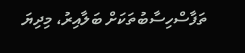ތަފާސްހިސާބުތަކަށް ބަލާއިރު، މިދިޔަ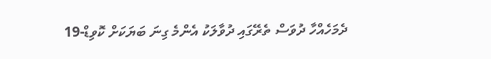ދެމަހެއްހާ ދުވަސް ތެރޭގައި ދުވާލަކު އެންމެ ގިނަ ބަޔަކަށް ކޮވިޑް-19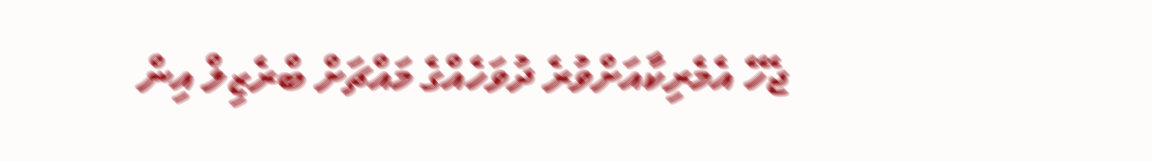ޖެހޭ އެމެރިކާއަށްވުރެ ދުވަހެއްގެ މައްޗަށް ބްރެޒިލް އިން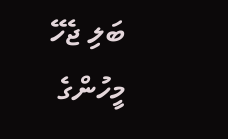ބަލި ޖެހޭ މީހުންގެ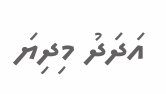އަދަދު މިދިޔަ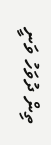ތިން ދުވަހު ވަނީ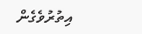އިތުރުވެގެން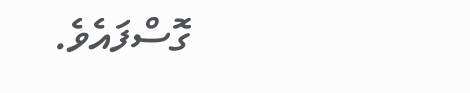ގޮސްފައެވެ.